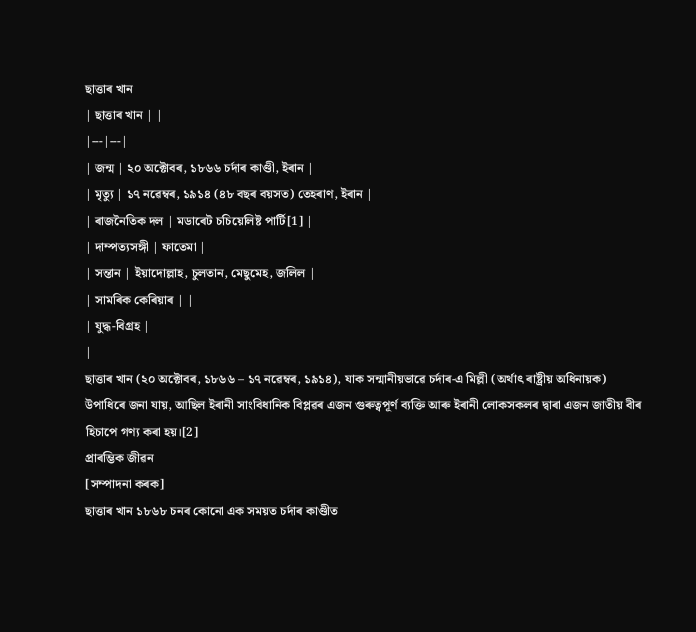ছাত্তাৰ খান
| ছাত্তাৰ খান | |
|---|---|
| জন্ম | ২০ অক্টোবৰ, ১৮৬৬ চৰ্দাৰ কাণ্ডী, ইৰান |
| মৃত্যু | ১৭ নৱেম্বৰ, ১৯১৪ (৪৮ বছৰ বয়সত) তেহৰাণ, ইৰান |
| ৰাজনৈতিক দল | মডাৰেট চচিয়েলিষ্ট পাৰ্টি[1] |
| দাম্পত্যসঙ্গী | ফাতেমা |
| সন্তান | ইয়াদোল্লাহ, চুলতান, মেছুমেহ, জলিল |
| সামৰিক কেৰিয়াৰ | |
| যুদ্ধ-বিগ্ৰহ |
|
ছাত্তাৰ খান (২০ অক্টোবৰ, ১৮৬৬ – ১৭ নৱেম্বৰ, ১৯১৪), যাক সন্মানীয়ভাৱে চৰ্দাৰ-এ মিল্লী (অৰ্থাৎ ৰাষ্ট্ৰীয় অধিনায়ক) উপাধিৰে জনা যায়, আছিল ইৰানী সাংবিধানিক বিপ্লৱৰ এজন গুৰুত্বপূৰ্ণ ব্যক্তি আৰু ইৰানী লোকসকলৰ দ্বাৰা এজন জাতীয় বীৰ হিচাপে গণ্য কৰা হয়।[2]
প্ৰাৰম্ভিক জীৱন
[সম্পাদনা কৰক]
ছাত্তাৰ খান ১৮৬৮ চনৰ কোনো এক সময়ত চৰ্দাৰ কাণ্ডীত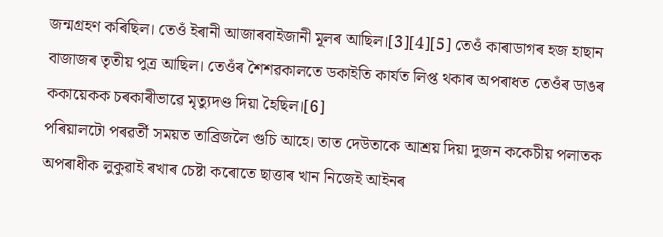জন্মগ্ৰহণ কৰিছিল। তেওঁ ইৰানী আজাৰবাইজানী মূলৰ আছিল।[3][4][5] তেওঁ কাৰাডাগৰ হজ হাছান বাজাজৰ তৃতীয় পুত্ৰ আছিল। তেওঁৰ শৈশৱকালতে ডকাইতি কাৰ্যত লিপ্ত থকাৰ অপৰাধত তেওঁৰ ডাঙৰ ককায়েকক চৰকাৰীভাৱে মৃত্যুদণ্ড দিয়া হৈছিল।[6]
পৰিয়ালটো পৰৱৰ্তী সময়ত তাব্ৰিজলৈ গুচি আহে। তাত দেউতাকে আশ্ৰয় দিয়া দুজন ককেচীয় পলাতক অপৰাধীক লুকুৱাই ৰখাৰ চেষ্টা কৰোতে ছাত্তাৰ খান নিজেই আইনৰ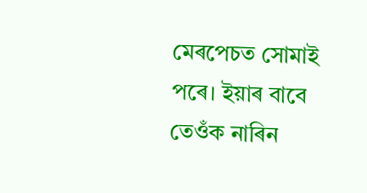মেৰপেচত সোমাই পৰে। ইয়াৰ বাবে তেওঁক নাৰিন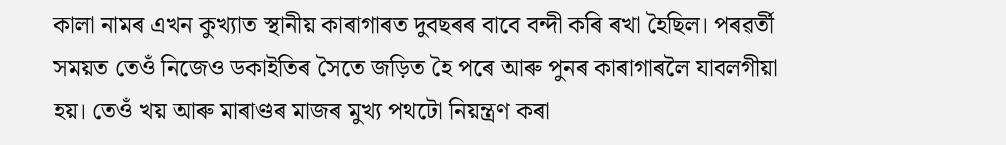কালা নামৰ এখন কুখ্যাত স্থানীয় কাৰাগাৰত দুবছৰৰ বাবে বন্দী কৰি ৰখা হৈছিল। পৰৱৰ্তী সময়ত তেওঁ নিজেও ডকাইতিৰ সৈতে জড়িত হৈ পৰে আৰু পুনৰ কাৰাগাৰলৈ যাবলগীয়া হয়। তেওঁ খয় আৰু মাৰাণ্ডৰ মাজৰ মুখ্য পথটো নিয়ন্ত্ৰণ কৰা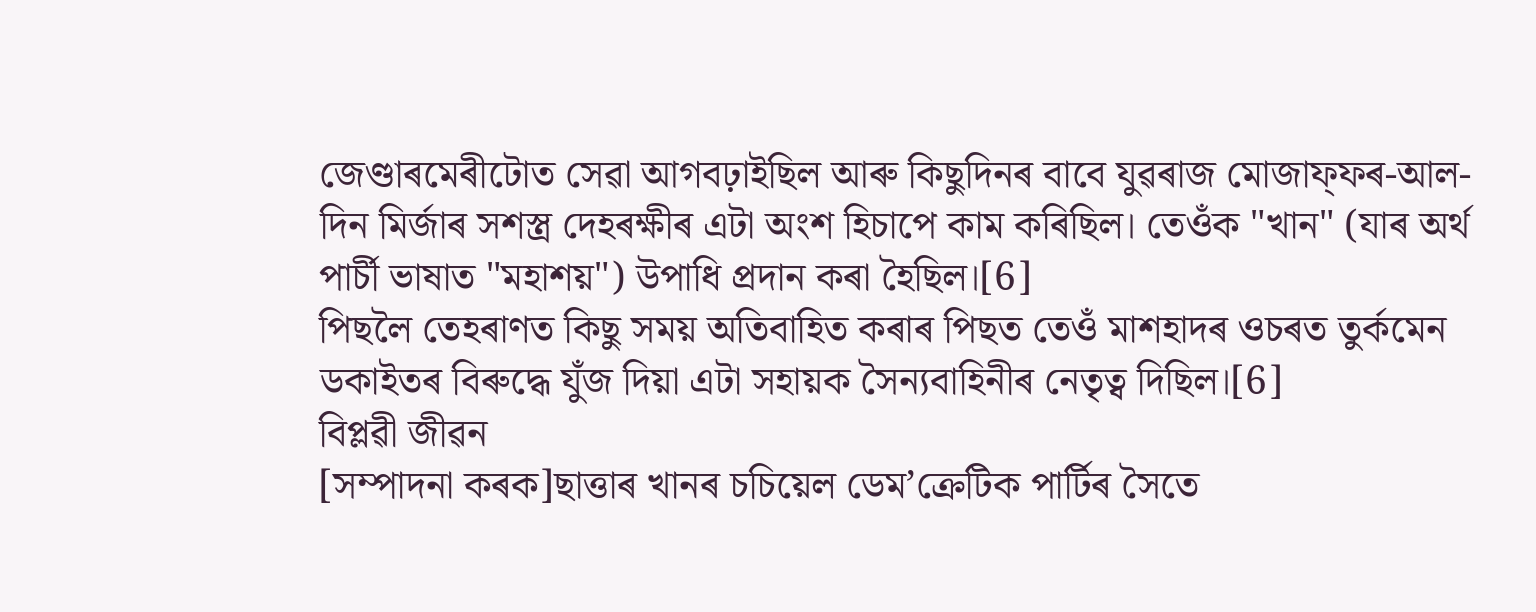জেণ্ডাৰমেৰীটোত সেৱা আগবঢ়াইছিল আৰু কিছুদিনৰ বাবে যুৱৰাজ মোজাফ্ফৰ-আল-দিন মিৰ্জাৰ সশস্ত্ৰ দেহৰক্ষীৰ এটা অংশ হিচাপে কাম কৰিছিল। তেওঁক "খান" (যাৰ অৰ্থ পাৰ্চী ভাষাত "মহাশয়") উপাধি প্ৰদান কৰা হৈছিল।[6]
পিছলৈ তেহৰাণত কিছু সময় অতিবাহিত কৰাৰ পিছত তেওঁ মাশহাদৰ ওচৰত তুৰ্কমেন ডকাইতৰ বিৰুদ্ধে যুঁজ দিয়া এটা সহায়ক সৈন্যবাহিনীৰ নেতৃত্ব দিছিল।[6]
বিপ্লৱী জীৱন
[সম্পাদনা কৰক]ছাত্তাৰ খানৰ চচিয়েল ডেম’ক্ৰেটিক পাৰ্টিৰ সৈতে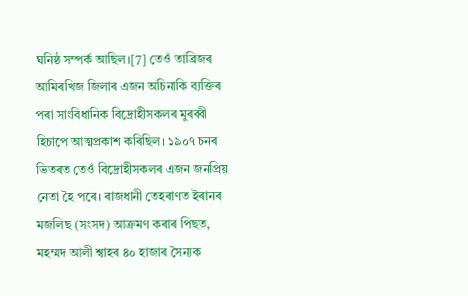ঘনিষ্ঠ সম্পৰ্ক আছিল।[7] তেওঁ তাব্ৰিজৰ আমিৰখিজ জিলাৰ এজন অচিনাকি ব্যক্তিৰ পৰা সাংবিধানিক বিদ্ৰোহীসকলৰ মুৰব্বী হিচাপে আত্মপ্ৰকাশ কৰিছিল। ১৯০৭ চনৰ ভিতৰত তেওঁ বিদ্ৰোহীসকলৰ এজন জনপ্ৰিয় নেতা হৈ পৰে। ৰাজধানী তেহৰাণত ইৰানৰ মজলিছ (সংসদ) আক্ৰমণ কৰাৰ পিছত, মহম্মদ আলী শ্বাহৰ ৪০ হাজাৰ সৈন্যক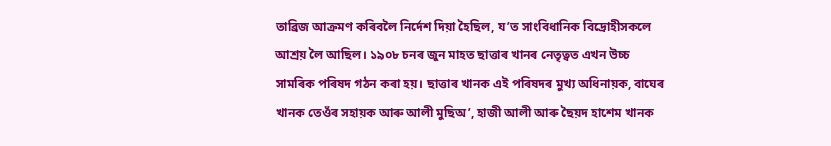তাব্ৰিজ আক্ৰমণ কৰিবলৈ নিৰ্দেশ দিয়া হৈছিল, য’ত সাংবিধানিক বিদ্ৰোহীসকলে আশ্ৰয় লৈ আছিল। ১৯০৮ চনৰ জুন মাহত ছাত্তাৰ খানৰ নেতৃত্বত এখন উচ্চ সামৰিক পৰিষদ গঠন কৰা হয়। ছাত্তাৰ খানক এই পৰিষদৰ মুখ্য অধিনায়ক, বাঘেৰ খানক তেওঁৰ সহায়ক আৰু আলী মুছিঅ’, হাজী আলী আৰু ছৈয়দ হাশেম খানক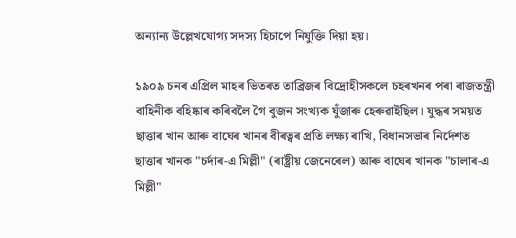অন্যান্য উল্লেখযোগ্য সদস্য হিচাপে নিযুক্তি দিয়া হয়।

১৯০৯ চনৰ এপ্ৰিল মাহৰ ভিতৰত তাব্ৰিজৰ বিদ্ৰোহীসকলে চহৰখনৰ পৰা ৰাজতন্ত্ৰী বাহিনীক বহিষ্কাৰ কৰিবলৈ গৈ বুজন সংখ্যক যুঁজাৰু হেৰুৱাইছিল। যুদ্ধৰ সময়ত ছাত্তাৰ খান আৰু বাঘেৰ খানৰ বীৰত্বৰ প্ৰতি লক্ষ্য ৰাখি, বিধানসভাৰ নিৰ্দেশত ছাত্তাৰ খানক "চৰ্দাৰ-এ মিল্লী" (ৰাষ্ট্ৰীয় জেনেৰেল) আৰু বাঘেৰ খানক "চালাৰ-এ মিল্লী"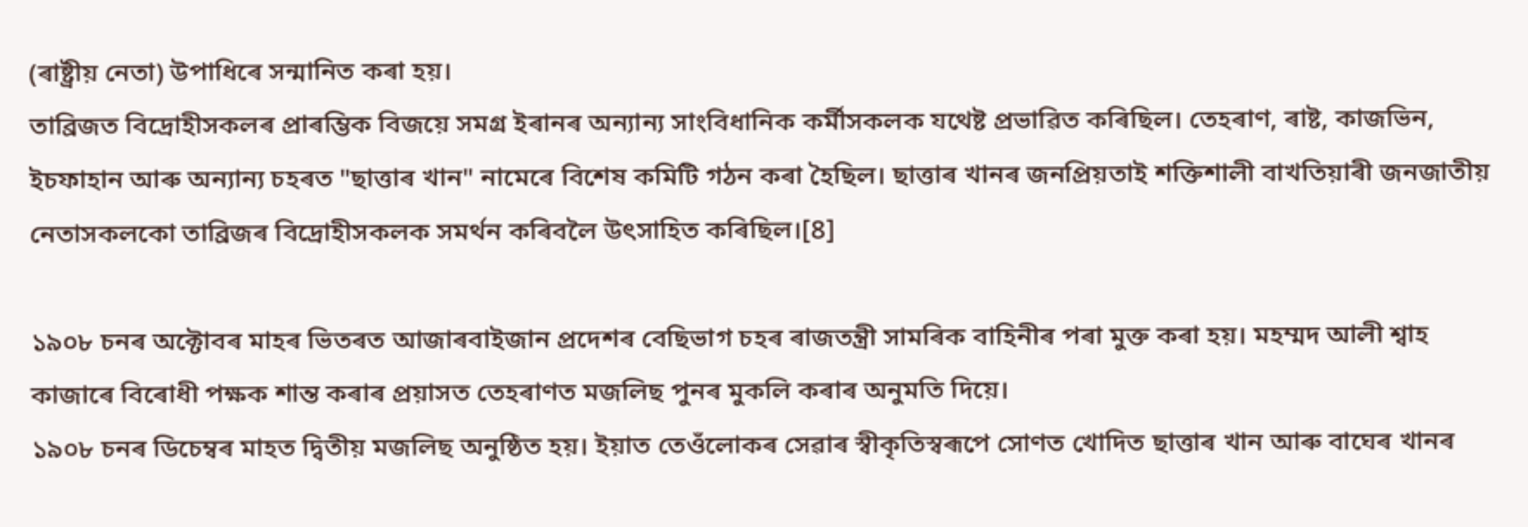(ৰাষ্ট্ৰীয় নেতা) উপাধিৰে সন্মানিত কৰা হয়।
তাব্ৰিজত বিদ্ৰোহীসকলৰ প্ৰাৰম্ভিক বিজয়ে সমগ্ৰ ইৰানৰ অন্যান্য সাংবিধানিক কৰ্মীসকলক যথেষ্ট প্ৰভাৱিত কৰিছিল। তেহৰাণ, ৰাষ্ট, কাজভিন, ইচফাহান আৰু অন্যান্য চহৰত "ছাত্তাৰ খান" নামেৰে বিশেষ কমিটি গঠন কৰা হৈছিল। ছাত্তাৰ খানৰ জনপ্ৰিয়তাই শক্তিশালী বাখতিয়াৰী জনজাতীয় নেতাসকলকো তাব্ৰিজৰ বিদ্ৰোহীসকলক সমৰ্থন কৰিবলৈ উৎসাহিত কৰিছিল।[8]

১৯০৮ চনৰ অক্টোবৰ মাহৰ ভিতৰত আজাৰবাইজান প্ৰদেশৰ বেছিভাগ চহৰ ৰাজতন্ত্ৰী সামৰিক বাহিনীৰ পৰা মুক্ত কৰা হয়। মহম্মদ আলী শ্বাহ কাজাৰে বিৰোধী পক্ষক শান্ত কৰাৰ প্ৰয়াসত তেহৰাণত মজলিছ পুনৰ মুকলি কৰাৰ অনুমতি দিয়ে।
১৯০৮ চনৰ ডিচেম্বৰ মাহত দ্বিতীয় মজলিছ অনুষ্ঠিত হয়। ইয়াত তেওঁলোকৰ সেৱাৰ স্বীকৃতিস্বৰূপে সোণত খোদিত ছাত্তাৰ খান আৰু বাঘেৰ খানৰ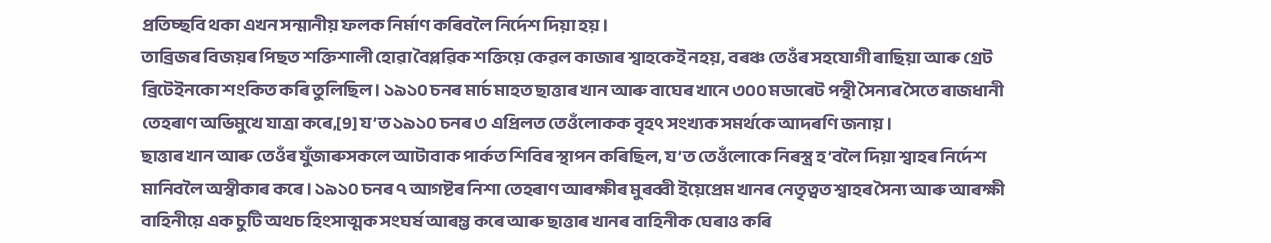প্ৰতিচ্ছবি থকা এখন সন্মানীয় ফলক নিৰ্মাণ কৰিবলৈ নিৰ্দেশ দিয়া হয়।
তাব্ৰিজৰ বিজয়ৰ পিছত শক্তিশালী হোৱা বৈপ্লৱিক শক্তিয়ে কেৱল কাজাৰ শ্বাহকেই নহয়, বৰঞ্চ তেওঁৰ সহযোগী ৰাছিয়া আৰু গ্ৰেট ব্ৰিটেইনকো শংকিত কৰি তুলিছিল। ১৯১০ চনৰ মাৰ্চ মাহত ছাত্তাৰ খান আৰু বাঘেৰ খানে ৩০০ মডাৰেট পন্থী সৈন্যৰ সৈতে ৰাজধানী তেহৰাণ অভিমুখে যাত্ৰা কৰে,[9] য’ত ১৯১০ চনৰ ৩ এপ্ৰিলত তেওঁলোকক বৃহৎ সংখ্যক সমৰ্থকে আদৰণি জনায়।
ছাত্তাৰ খান আৰু তেওঁৰ যুঁজাৰুসকলে আটাবাক পাৰ্কত শিবিৰ স্থাপন কৰিছিল, য’ত তেওঁলোকে নিৰস্ত্ৰ হ’বলৈ দিয়া শ্বাহৰ নিৰ্দেশ মানিবলৈ অস্বীকাৰ কৰে। ১৯১০ চনৰ ৭ আগষ্টৰ নিশা তেহৰাণ আৰক্ষীৰ মুৰব্বী ইয়েপ্ৰেম খানৰ নেতৃত্বত শ্বাহৰ সৈন্য আৰু আৰক্ষী বাহিনীয়ে এক চুটি অথচ হিংসাত্মক সংঘৰ্ষ আৰম্ভ কৰে আৰু ছাত্তাৰ খানৰ বাহিনীক ঘেৰাও কৰি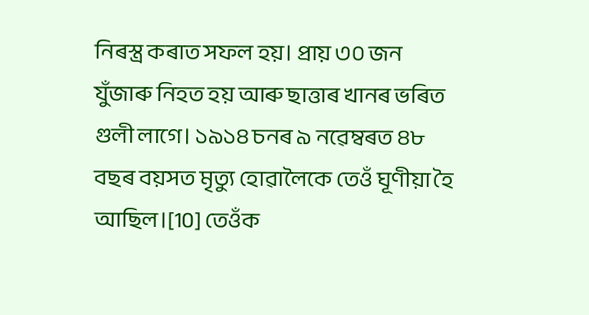নিৰস্ত্ৰ কৰাত সফল হয়। প্ৰায় ৩০ জন যুঁজাৰু নিহত হয় আৰু ছাত্তাৰ খানৰ ভৰিত গুলী লাগে। ১৯১৪ চনৰ ৯ নৱেম্বৰত ৪৮ বছৰ বয়সত মৃত্যু হোৱালৈকে তেওঁ ঘূণীয়া হৈ আছিল।[10] তেওঁক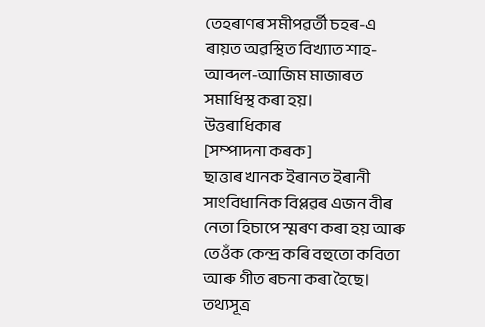তেহৰাণৰ সমীপৱৰ্তী চহৰ-এ ৰায়ত অৱস্থিত বিখ্যাত শাহ-আব্দল-আজিম মাজাৰত সমাধিস্থ কৰা হয়।
উত্তৰাধিকাৰ
[সম্পাদনা কৰক]
ছাত্তাৰ খানক ইৰানত ইৰানী সাংবিধানিক বিপ্লৱৰ এজন বীৰ নেতা হিচাপে স্মৰণ কৰা হয় আৰু তেওঁক কেন্দ্ৰ কৰি বহুতো কবিতা আৰু গীত ৰচনা কৰা হৈছে।
তথ্যসূত্ৰ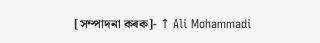[সম্পাদনা কৰক]- ↑ Ali Mohammadi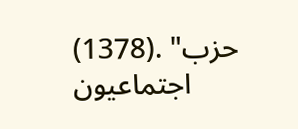(1378). "حزب اجتماعیون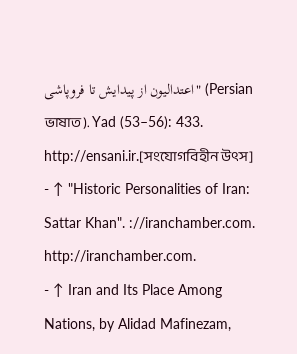اعتدالیون از پیدایش تا فروپاشی" (Persian ভাষাত). Yad (53–56): 433. http://ensani.ir.[সংযোগবিহীন উৎস]
- ↑ "Historic Personalities of Iran: Sattar Khan". ://iranchamber.com. http://iranchamber.com.
- ↑ Iran and Its Place Among Nations, by Alidad Mafinezam,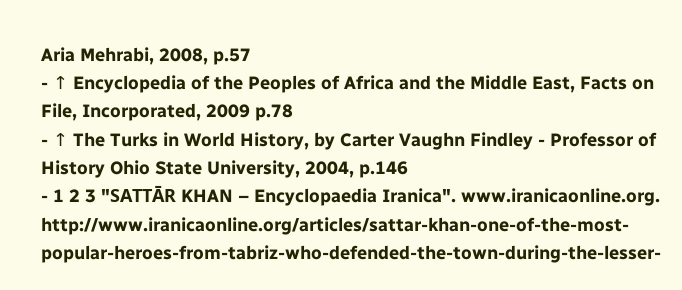Aria Mehrabi, 2008, p.57
- ↑ Encyclopedia of the Peoples of Africa and the Middle East, Facts on File, Incorporated, 2009 p.78
- ↑ The Turks in World History, by Carter Vaughn Findley - Professor of History Ohio State University, 2004, p.146
- 1 2 3 "SATTĀR KHAN – Encyclopaedia Iranica". www.iranicaonline.org. http://www.iranicaonline.org/articles/sattar-khan-one-of-the-most-popular-heroes-from-tabriz-who-defended-the-town-during-the-lesser-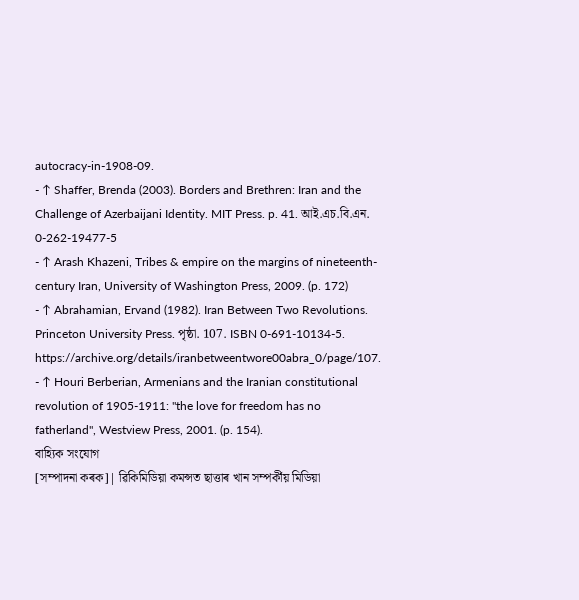autocracy-in-1908-09.
- ↑ Shaffer, Brenda (2003). Borders and Brethren: Iran and the Challenge of Azerbaijani Identity. MIT Press. p. 41. আই.এচ.বি.এন. 0-262-19477-5
- ↑ Arash Khazeni, Tribes & empire on the margins of nineteenth-century Iran, University of Washington Press, 2009. (p. 172)
- ↑ Abrahamian, Ervand (1982). Iran Between Two Revolutions. Princeton University Press. পৃষ্ঠা. 107. ISBN 0-691-10134-5. https://archive.org/details/iranbetweentwore00abra_0/page/107.
- ↑ Houri Berberian, Armenians and the Iranian constitutional revolution of 1905-1911: "the love for freedom has no fatherland", Westview Press, 2001. (p. 154).
বাহ্যিক সংযোগ
[সম্পাদনা কৰক]| ৱিকিমিডিয়া কমন্সত ছাত্তাৰ খান সম্পৰ্কীয় মিডিয়া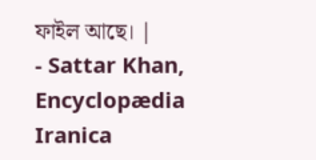ফাইল আছে। |
- Sattar Khan, Encyclopædia Iranica